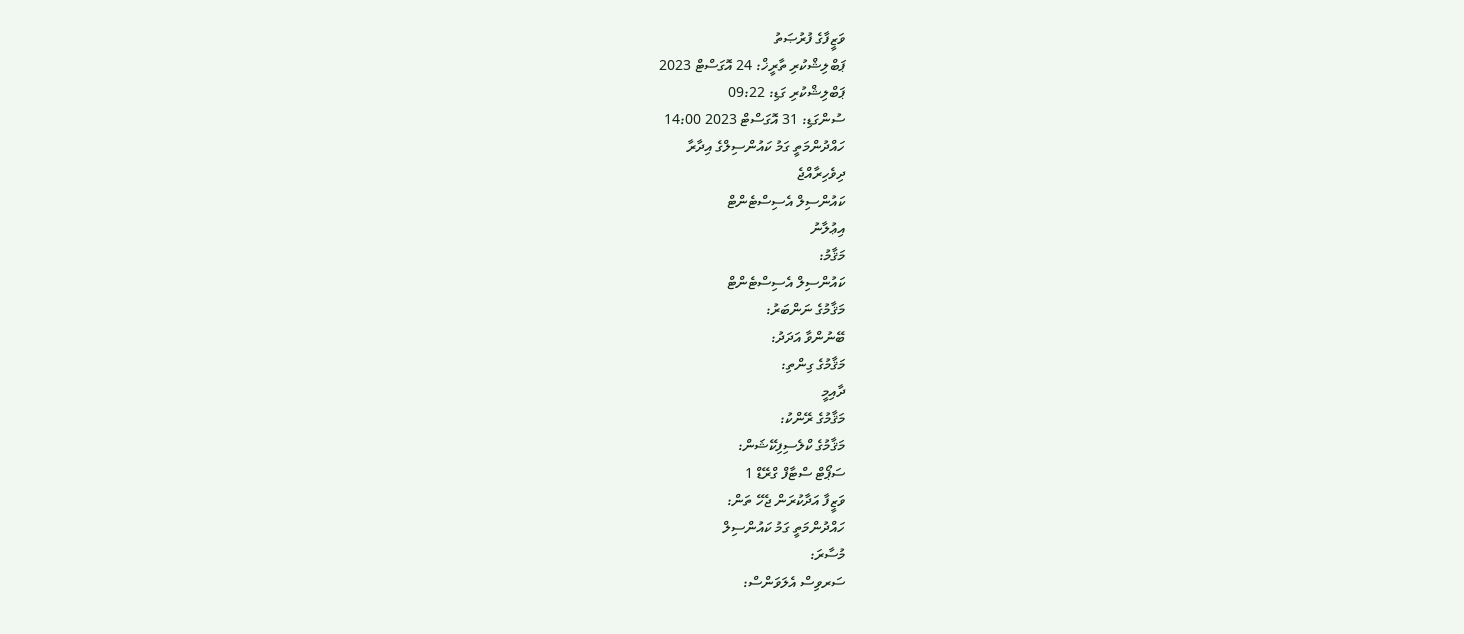ވަޒީފާގެ ފުރުޞަތު
ޕަބްލިޝްކުރި ތާރީޚް: 24 އޮގަސްޓް 2023
ޕަބްލިޝްކުރި ގަޑި: 09:22
ސުންގަޑި: 31 އޮގަސްޓް 2023 14:00
ހައްދުންމަތީ ގަމު ކައުންސިލްގެ އިދާރާ
ދިވެހިރާއްޖެ
ކައުންސިލް އެސިސްޓެންޓް
އިޢުލާނު
މަޤާމު:
ކައުންސިލް އެސިސްޓެންޓް
މަޤާމުގެ ނަންބަރު:
ބޭނުންވާ އަދަދު:
މަޤާމުގެ ގިންތި:
ދާއިމީ
މަޤާމުގެ ރޭންކު:
މަޤާމުގެ ކްލެސިފިކޭޝަން:
ސަޕޯޓް ސްޓާފް ގްރޭޑް 1
ވަޒީފާ އަދާކުރަން ޖެހޭ ތަން:
ހައްދުންމަތީ ގަމު ކައުންސިލް
މުސާރަ:
ސަރވިސް އެލަވަންސް: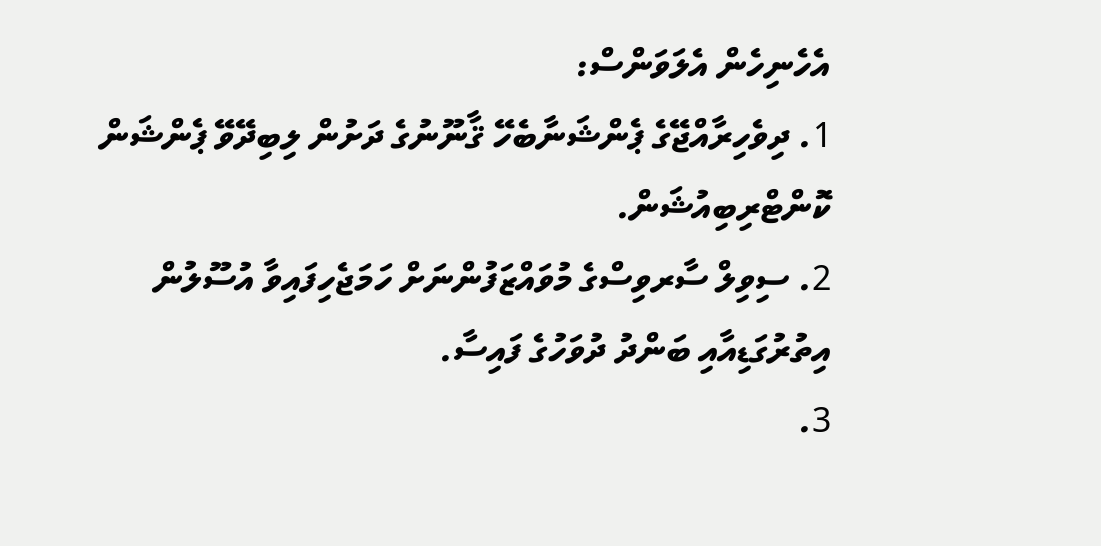އެހެނިހެން އެލަވަންސް:
1. ދިވެހިރާއްޖޭގެ ޕެންޝަނާބެހޭ ޤާނޫނުގެ ދަށުން ލިބިދޭވޭ ޕެންޝަން ކޮންޓްރިބިއުޝަން.
2. ސިވިލް ސާރވިސްގެ މުވައްޒަފުންނަށް ހަމަޖެހިފައިވާ އުސޫލުން އިތުރުގަޑިއާއި ބަންދު ދުވަހުގެ ފައިސާ.
3.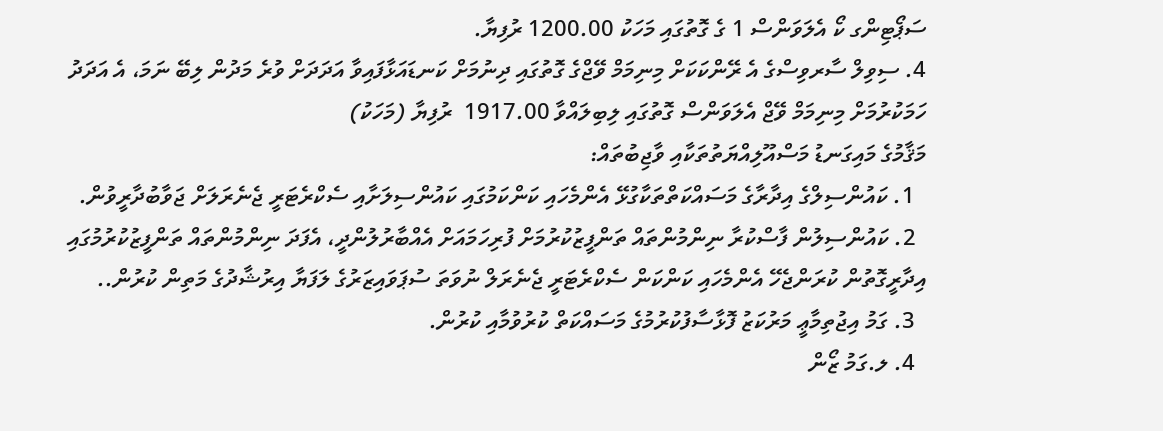ސަޕޯޓިންގ ކޯ އެލަވަންސް 1 ގެ ގޮތުގައި މަހަކު 1200.00 ރުފިޔާ.
4. ސިވިލް ސާރވިސްގެ އެ ރޭންކަކަށް މިނިމަމް ވޭޖްގެ ގޮތުގައި ދިނުމަށް ކަނޑައަޅާފައިވާ އަދަދަށް ވުރެ މަދުން ލިބޭ ނަމަ، އެ އަދަދު ހަމަކުރުމަށް މިނިމަމް ވޭޖް އެލަވަންސް ގޮތުގައި ލިބިލައްވާ 1917.00  ރުފިޔާ (މަހަކު)
މަޤާމުގެ މައިގަނޑު މަސްއޫލިއްޔަތުތަކާއި ވާޖިބުތައް:
  1. ކައުންސިލްގެ އިދާރާގެ މަސައްކަތްތަކާގުޅޭ އެންމެހައި ކަންކަމުގައި ކައުންސިލަށާއި ސެކްރެޓަރީ ޖެނެރަލަށް ޖަވާބުދާރީވުން.
  2. ކައުންސިލުން ފާސްކުރާ ނިންމުންތައް ތަންފީޒުކުރުމަށް ފުރިހަމައަށް އެއްބާރުލުންދީ، އެފަދަ ނިންމުންތައް ތަންފީޒުކުރުމުގައި އިދާރީގޮތުން ކުރަންޖެހޭ އެންމެހައި ކަންކަން ސެކްރެޓަރީ ޖެނެރަލް ނުވަތަ ސުޕަވައިޒަރުގެ ލަފަޔާ އިރުޝާދުގެ މަތިން ކުރުން..
  3. ގަމު އިޖުތިމާޢީ މަރުކަޒު ފޮޅާސާފުކުރުމުގެ މަސައްކަތް ކުރުވުމާއި ކުރުން.
  4. ލ.ގަމު ޒޯން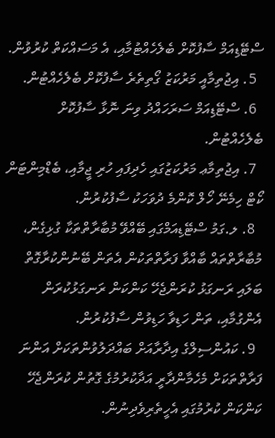ސްޓޭޑިއަމް ސާފުކޮށް ބެލެހެއްޓުމާއި، އެ މަސައްކަތް ކުރުވުން.
  5. އިޖުތިމާއީ މަރުކަޒު ގޯތިތެރެ ސާފުކޮށް ބެލެހެއްޓުން.
  6. ސްޓޭޑިއަމް ސަރަހައްދު ވިނަ ނޮޅާ ސާފުކޮށް ބެލެހެއްޓުން.
  7. އިޖުތިމާޢ މަރުކަޒުގައި ހެދިފައި ހުރި ޖީމާއި، ބެޑްމިންޓަން ކޯޓް ހިމެނޭ ހޯލް ކޮންމެ ދުވަހަކު ސާފުކުރުން.
  8. ލ.ގަމު ސްޓޭޑިއަމްގައި ބޭއްވޭ މުބާރާތްތަކާ ގުޅިގެން، މުބާރާތްތައް ބާއްވާ ފަރާތްތަކުން އެތަން ބޭނުންކުރާގޮތް ބަލައި ރަނގަޅު ކުރަންޖެހޭ ކަންކަން ރަނގަޅުކުރަން އެންގުމާއި، ތަން ހަޑިވާ ހަޑިވުން ސާފުކުރުން.
  9. ކައުންސިލްގެ އިދާރާއަށް ބައްދަލުވުންތަކަށް އަންނަ ފަރާތްތަކަށް މެހެމާންދާރީ އަދާކުރުމުގެ ގޮތުން ކުރަންޖެހޭ ކަންކަން ކުރުމުގައި އެހީތެރިވެދިނުން.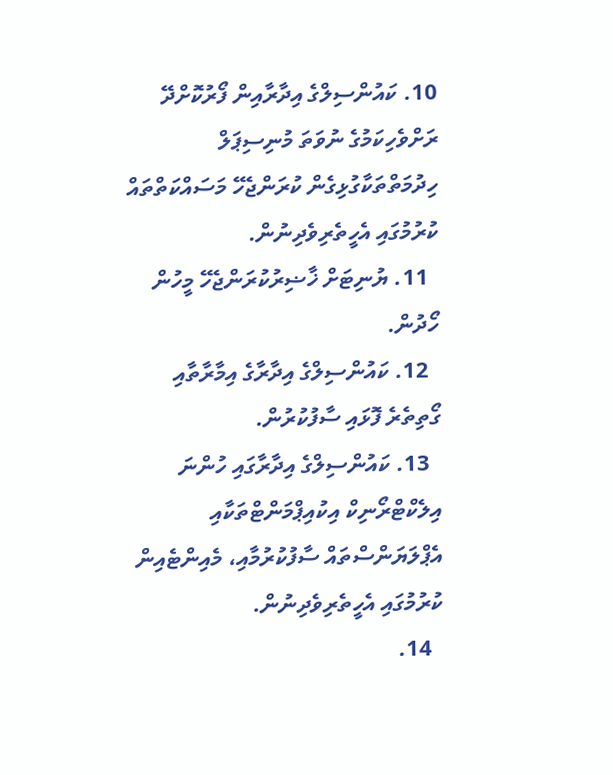10. ކައުންސިލްގެ އިދާރާއިން ފޯރުކޮށްދޭ ރަށްވެހިކަމުގެ ނުވަތަ މުނިސިޕަލް ހިދުމަތްތަކާގުޅިގެން ކުރަންޖެހޭ މަސައްކަތްތައް ކުރުމުގައި އެހީތެރިވެދިނުން.
  11. ޔުނިޓަށް ޚާޟިރުކުރަންޖެހޭ މީހުން ހޯދުން.
  12. ކައުންސިލްގެ އިދާރާގެ އިމާރާތާއި ގޯތިތެރެ ފޮޅައި ސާފުކުރުން.
  13. ކައުންސިލްގެ އިދާރާގައި ހުންނަ އިލެކްޓްރޯނިކް އިކުއިޕްމަންޓްތަކާއި އެޕްލަޔަންސްތައް ސާފުކުރުމާއި، މެއިންޓެއިން ކުރުމުގައި އެހީތެރިވެދިނުން.
  14.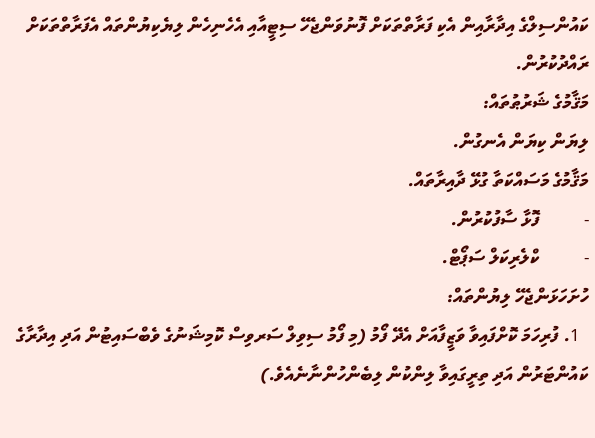ކައުންސިލްގެ އިދާރާއިން އެކި ފަރާތްތަކަށް ފޮނުވަންޖެހޭ ސިޓީއާއި އެހެނިހެން ލިޔެކިޔުންތައް އެފަރާތްތަކަށް ރައްދުކުރުން.
މަޤާމުގެ ޝަރުޠުތައް:
ލިޔަން ކިޔަން އެނގުން.
މަޤާމުގެ މަސައްކަތާ ގުޅޭ ދާއިރާތައް.
-          ފޮޅާ ސާފުކުރުން.
-          ކްލެރިކަލް ސަޕޯޓް.
ހުށަހަޅަންޖެހޭ ލިޔުންތައް:
  1. ފުރިހަމަ ކޮށްފައިވާ ވަޒީފާއަށް އެދޭ ފޯމު (މި ފޯމު ސިވިލް ސަރވިސް ކޮމިޝަނުގެ ވެބްސައިޓުން އަދި އިދާރާގެ ކައުންޓަރުން އަދި ތިރީގައިވާ ލިންކުން ލިބެންހުންނާނެއެވެ.)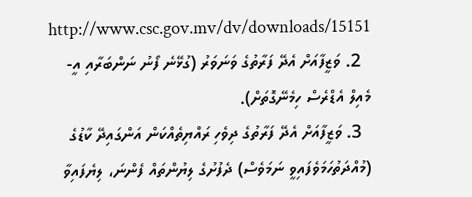http://www.csc.gov.mv/dv/downloads/15151
  2. ވަޒީފާއަށް އެދޭ ފަރާތުގެ ވަނަވަރު (ގުޅޭނެ ފޯނު ނަންބަރާއި އީ-މެއިލް އެޑްރެސް ހިމެނޭގޮތަށް).
  3. ވަޒީފާއަށް އެދޭ ފަރާތުގެ ދިވެހި ރައްޔިތެއްކަން އަންގައިދޭ ކާޑުގެ (މުއްދަތުހަމަވެފައިވީ ނަމަވެސް) ދެފުށުގެ ލިޔުންތައް ފެންނަ، ލިޔެފައިވާ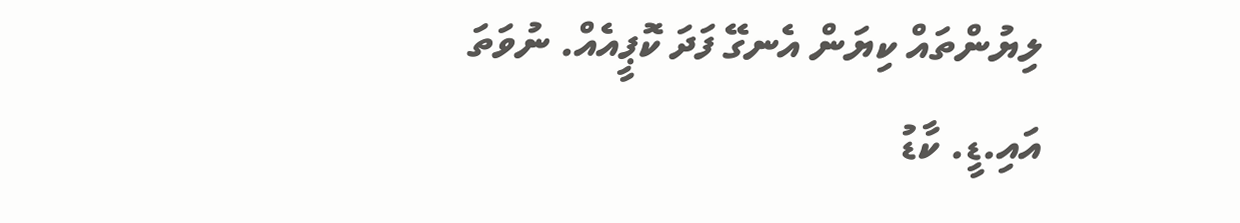ލިޔުންތައް ކިޔަން އެނގޭ ފަދަ ކޮޕީއެއް. ނުވަތަ އައި.ޑީ. ކާޑު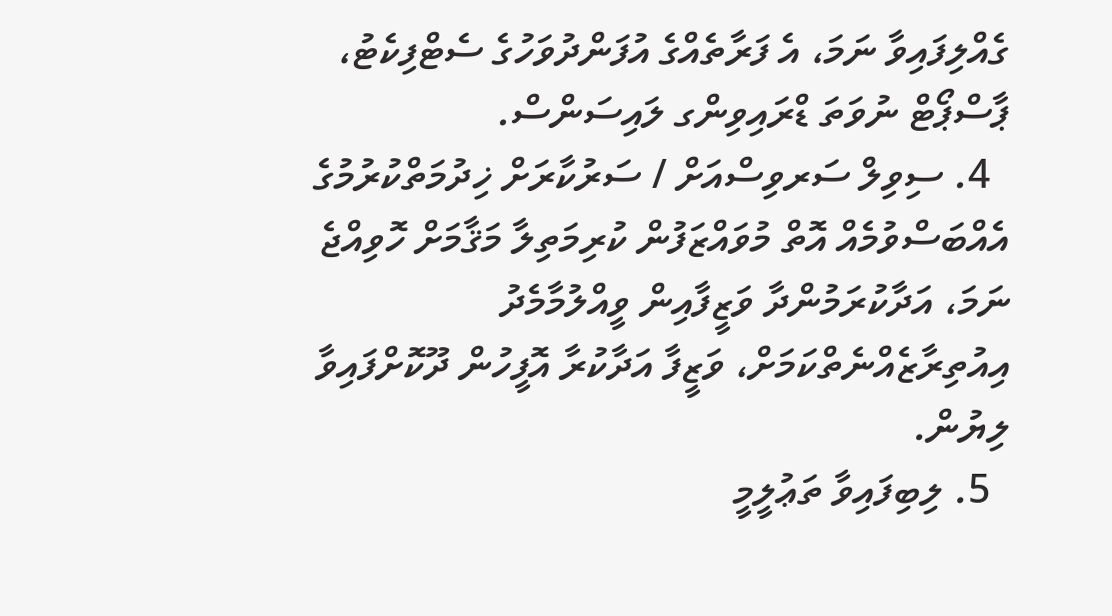ގެއްލިފައިވާ ނަމަ، އެ ފަރާތެއްގެ އުފަންދުވަހުގެ ސެޓްފިކެޓު، ޕާސްޕޯޓް ނުވަތަ ޑްރައިވިންގ ލައިސަންސް.
  4. ސިވިލް ސަރވިސްއަށް / ސަރުކާރަށް ޚިދުމަތްކުރުމުގެ އެއްބަސްވުމެއް އޮތް މުވައްޒަފުން ކުރިމަތިލާ މަޤާމަށް ހޮވިއްޖެ ނަމަ، އަދާކުރަމުންދާ ވަޒީފާއިން ވީއްލުމާމެދު އިއުތިރާޒެއްނެތްކަމަށް، ވަޒީފާ އަދާކުރާ އޮފީހުން ދޫކޮށްފައިވާ ލިޔުން.
  5. ލިބިފައިވާ ތަޢުލީމީ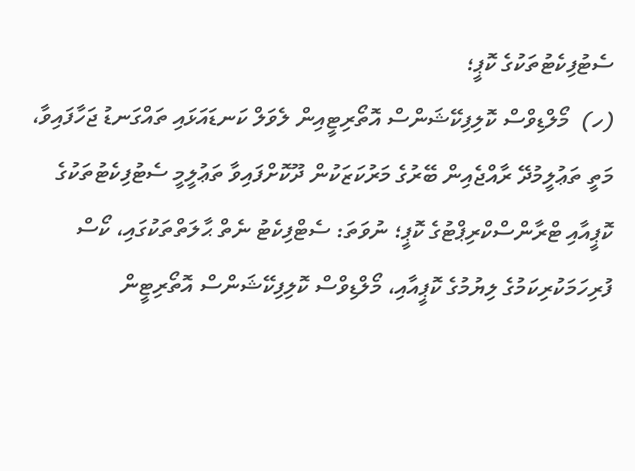ސެޓުފިކެޓުތަކުގެ ކޮޕީ؛
(ހ)  މޯލްޑިވްސް ކޮލިފިކޭޝަންސް އޮތޯރިޓީއިން ލެވަލް ކަނޑައަޅައި ތައްގަނޑު ޖަހާފައިވާ، މަތީ ތަޢުލީމުދޭ ރާއްޖެއިން ބޭރުގެ މަރުކަޒަކުން ދޫކޮށްފައިވާ ތަޢުލީމީ ސެޓުފިކެޓުތަކުގެ ކޮޕީއާއި ޓްރާންސްކްރިޕްޓުގެ ކޮޕީ؛ ނުވަތަ: ސެޓްފިކެޓު ނެތް ޙާލަތްތަކުގައި، ކޯސް ފުރިހަމަކުރިކަމުގެ ލިޔުމުގެ ކޮޕީއާއި، މޯލްޑިވްސް ކޮލިފިކޭޝަންސް އޮތޯރިޓީން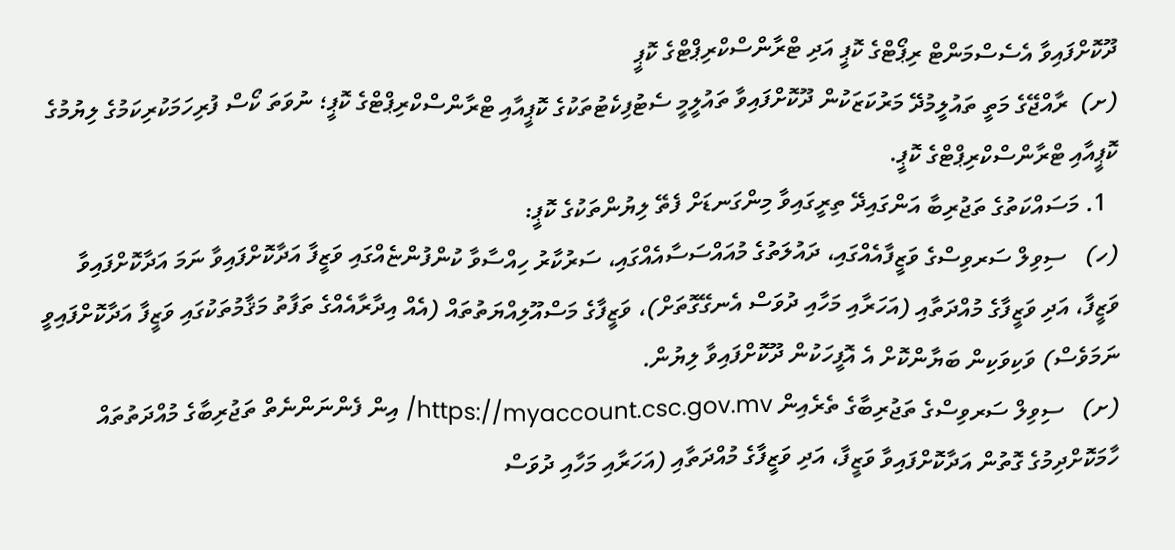ދޫކޮށްފައިވާ އެސެސްމަންޓް ރިޕޯޓްގެ ކޮޕީ އަދި ޓްރާންސްކްރިޕްޓްގެ ކޮޕީ
(ށ)  ރާއްޖޭގެ މަތީ ތައުލީމުދޭ މަރުކަޒަކުން ދޫކޮށްފައިވާ ތައުލީމީ ސެޓުފިކެޓުތަކުގެ ކޮޕީއާއި ޓްރާންސްކްރިޕްޓްގެ ކޮޕީ؛ ނުވަތަ ކޯސް ފުރިހަމަކުރިކަމުގެ ލިޔުމުގެ ކޮޕީއާއި ޓްރާންސްކްރިޕްޓްގެ ކޮޕީ.
  1. މަސައްކަތުގެ ތަޖުރިބާ އަންގައިދޭ ތިރީގައިވާ މިންގަނޑަށް ފެތޭ ލިޔުންތަކުގެ ކޮޕީ:
(ހ)   ސިވިލް ސަރވިސްގެ ވަޒީފާއެއްގައި، ދައުލަތުގެ މުއައްސަސާއެއްގައި، ސަރުކާރު ހިއްސާވާ ކުންފުންޏެއްގައި ވަޒީފާ އަދާކޮށްފައިވާ ނަމަ އަދާކޮށްފައިވާ ވަޒީފާ، އަދި ވަޒީފާގެ މުއްދަތާއި (އަހަރާއި މަހާއި ދުވަސް އެނގޭގޮތަށް)، ވަޒީފާގެ މަސްއޫލިއްޔަތުތައް (އެއް އިދާރާއެއްގެ ތަފާތު މަޤާމުތަކުގައި ވަޒީފާ އަދާކޮށްފައިވީ ނަމަވެސް) ވަކިވަކިން ބަޔާންކޮށް އެ އޮފީހަކުން ދޫކޮށްފައިވާ ލިޔުން.
(ށ)   ސިވިލް ސަރވިސްގެ ތަޖުރިބާގެ ތެރެއިން https://myaccount.csc.gov.mv/ އިން ފެންނަންނެތް ތަޖުރިބާގެ މުއްދަތުތައް ހާމަކޮށްދިމުގެ ގޮތުން އަދާކޮށްފައިވާ ވަޒީފާ، އަދި ވަޒީފާގެ މުއްދަތާއި (އަހަރާއި މަހާއި ދުވަސް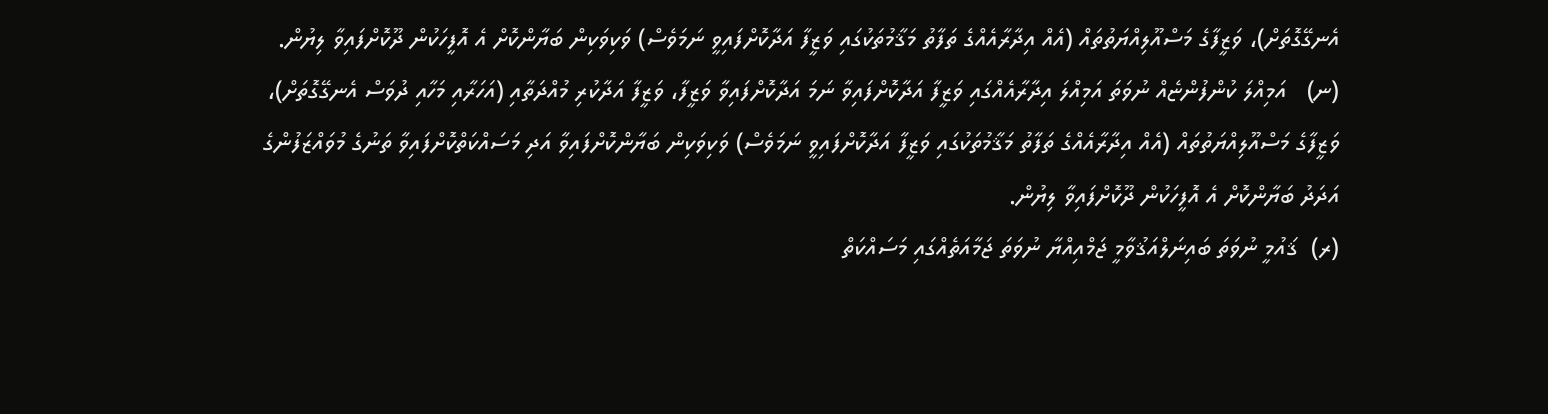އެނގޭގޮތަށް)، ވަޒީފާގެ މަސްއޫލިއްޔަތުތައް (އެއް އިދާރާއެއްގެ ތަފާތު މަޤާމުތަކުގައި ވަޒީފާ އަދާކޮށްފައިވީ ނަމަވެސް) ވަކިވަކިން ބަޔާންކޮށް އެ އޮފީހަކުން ދޫކޮށްފައިވާ ލިޔުން.
(ނ)   އަމިއްލަ ކުންފުންޏެއް ނުވަތަ އަމިއްލަ އިދާރާއެއްގައި ވަޒީފާ އަދާކޮށްފައިވާ ނަމަ އަދާކޮށްފައިވާ ވަޒީފާ، ވަޒީފާ އަދާކުރި މުއްދަތާއި (އަހަރާއި މަހާއި ދުވަސް އެނގޭގޮތަށް)، ވަޒީފާގެ މަސްއޫލިއްޔަތުތައް (އެއް އިދާރާއެއްގެ ތަފާތު މަޤާމުތަކުގައި ވަޒީފާ އަދާކޮށްފައިވީ ނަމަވެސް) ވަކިވަކިން ބަޔާންކޮށްފައިވާ އަދި މަސައްކަތްކޮށްފައިވާ ތަނުގެ މުވައްޒަފުންގެ އަދަދު ބަޔާންކޮށް އެ އޮފީހަކުން ދޫކޮށްފައިވާ ލިޔުން.
(ރ)  ޤައުމީ ނުވަތަ ބައިނަލްއަޤުވާމީ ޖަމްއިއްޔާ ނުވަތަ ޖަމާއަތެއްގައި މަސައްކަތް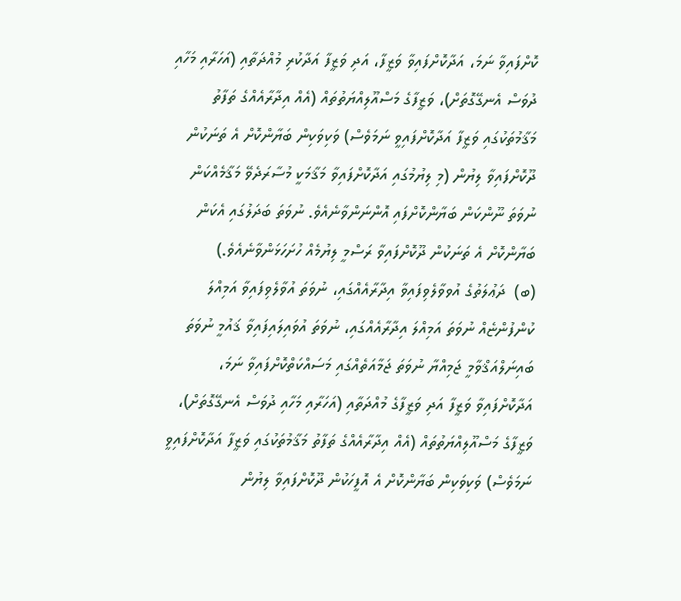ކޮށްފައިވާ ނަމަ، އަދާކޮށްފައިވާ ވަޒީފާ، އަދި ވަޒީފާ އަދާކުރި މުއްދަތާއި (އަހަރާއި މަހާއި ދުވަސް އެނގޭގޮތަށް)، ވަޒީފާގެ މަސްއޫލިއްޔަތުތައް (އެއް އިދާރާއެއްގެ ތަފާތު މަޤާމުތަކުގައި ވަޒީފާ އަދާކޮށްފައިވީ ނަމަވެސް) ވަކިވަކިން ބަޔާންކޮށް އެ ތަނަކުން ދޫކޮށްފައިވާ ލިޔުން (މި ލިޔުމުގައި އަދާކޮށްފައިވާ މަޤާމަކީ މުސާރަދެވޭ މަޤާމެއްކަން ނުވަތަ ނޫންކަން ބަޔާންކޮށްފައި އޮންނަންވާނެއެވެ. ނުވަތަ ބަދަލުގައި އެކަން ބަޔާންކޮށް އެ ތަނަކުން ދޫކޮށްފައިވާ ރަސްމީ ލިޔުމެއް ހުށަހަޅަންވާނެއެވެ.)
(ބ)  ދަޢުލަތުގެ އުވވާލެވިފައިވާ އިދާރާއެއްގައި، ނުވަތަ އުވާލެވިފައިވާ އަމިއްލަ ކުންފުންޏެއް ނުވަތަ އަމިއްލަ އިދާރާއެއްގައި، ނުވަތަ އުވައިލައިފައިވާ ޤައުމީ ނުވަތަ ބައިނަލްއަޤްވާމީ ޖަމިއްޔާ ނުވަތަ ޖަމާއަތެއްގައި މަސައްކަތްކޮށްފައިވާ ނަމަ، އަދާކޮށްފައިވާ ވަޒީފާ އަދި ވަޒީފާގެ މުއްދަތާއި (އަހަރާއި މަހާއި ދުވަސް އެނގޭގޮތަށް)، ވަޒީފާގެ މަސްއޫލިއްޔަތުތައް (އެއް އިދާރާއެއްގެ ތަފާތު މަޤާމުތަކުގައި ވަޒީފާ އަދާކޮށްފައިވީ ނަމަވެސް) ވަކިވަކިން ބަޔާންކޮށް އެ އޮފީހަކުން ދޫކޮށްފައިވާ ލިޔުން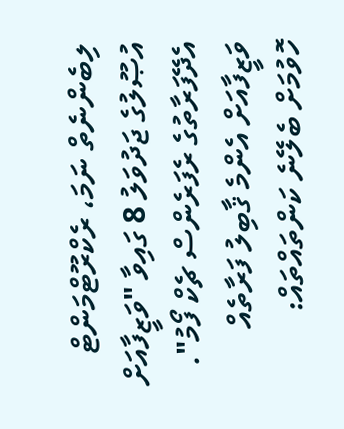ލިބެންނެތް ނަމަ، ރެކްރޫޓްމަންޓް އުޞޫލުގެ ޖަދުވަލު 8 ގައިވާ "ވަޒީފާއަށް އެދޭފަރާތުގެ ރެފަރެންސް ޗެކް ފޯމު".
ވަޒީފާއަށް އެންމެ ޤާބިލު ފަރާތެއް ހޮވުމަށް ބެލޭނެ ކަންތައްތައް: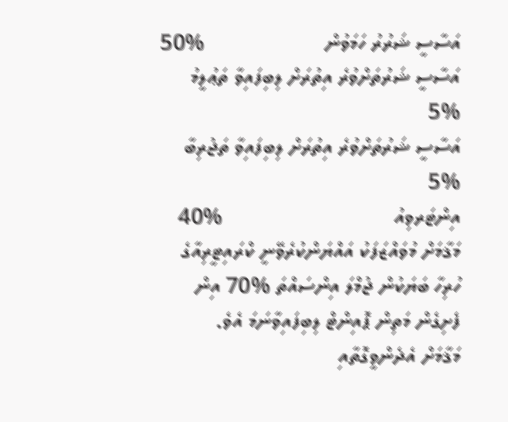އަސާސީ ޝަރުރު ހަމަވުން                     %50
އަސާސީ ޝަރުތަށްވުރެ އިތުރަށް ލިބިފައިވާ ތަޢުލީމު       %5
އަސާސީ ޝަރުތަށްވުރެ އިތުރަށް ލިބިފައިވާ ތަޖުރިބާ      %5
އިންޓަރވިއު                              %40
މަޤާމަށް މުވައްޒަފަކު އައްޔަންކުރެވޭނީ ކްރައިޓީރިއާގެ ހުރިހާ ބަޔަކުން ޖުމްލަ އިންސައްތަ %70 އިން ފެށިގެން މަތިން ޕޮއިންޓް ލިބިފައިވާނަމަ އެވެ.
މަޤާމަށް އެދެންވީގޮތާއި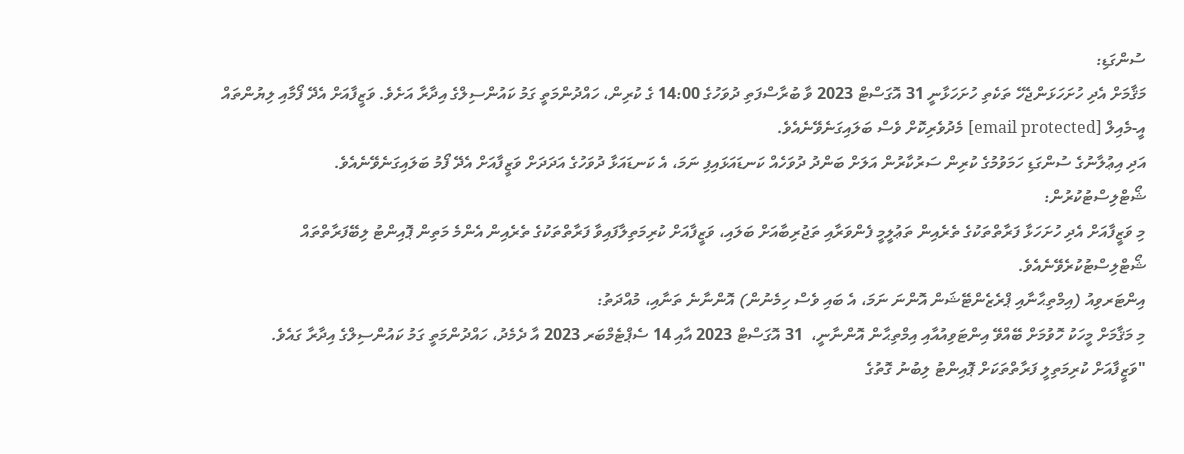ސުންގަޑި:
މަޤާމަށް އެދި ހުށަހަޅަންޖެހޭ ތަކެތި ހުށަހަޅާނީ 31 އޮގަސްޓް 2023 ވާ ބުރާސްފަތި ދުވަހުގެ 14:00 ގެ ކުރިން، ހައްދުންމަތީ ގަމު ކައުންސިލްގެ އިދާރާ އަށެވެ. ވަޒީފާއަށް އެދޭ ފޯމާއި ލިޔުންތައް އީ-މެއިލް [email protected] މެދުވެރިކޮށް ވެސް ބަލައިގަނެވޭނެއެވެ.
އަދި އިޢުލާނުގެ ސުންގަޑި ހަމަވުމުގެ ކުރިން ސަރުކާރުން އަލަށް ބަންދު ދުވަހެއް ކަނޑައަޅައިފި ނަމަ، އެ ކަނޑައަޅާ ދުވަހުގެ އަދަދަށް ވަޒީފާއަށް އެދޭ ފޯމު ބަލައިގަނެވޭނެއެވެ.
ޝޯޓްލިސްޓުކުރުން:
މި ވަޒީފާއަށް އެދި ހުށަހަޅާ ފަރާތްތަކުގެ ތެރެއިން ތަޢުލީމީ ފެންވަރާއި ތަޖުރިބާއަށް ބަލައި، ވަޒީފާއަށް ކުރިމަތިލާފައިވާ ފަރާތްތަކުގެ ތެރެއިން އެންމެ މަތިން ޕޮއިންޓު ލިބޭފަރާތްތައް ޝޯޓްލިސްޓުކުރެވޭނެއެވެ.
އިންޓަރވިއު (އިމްތިޙާނާއި ޕްރެޒެންޓޭޝަން އޮންނަ ނަމަ، އެ ބައި ވެސް ހިމެނުން) އޮންނާނެ ތަނާއި، މުއްދަތު:
މި މަޤާމަށް މީހަކު ހޮވުމަށް ބޭއްވޭ އިންޓަވިއުއާއި އިމްތިޙާން އޮންނާނީ،  31 އޮގަސްޓް 2023 އާއި 14 ސެޕްޓެމްބަރ 2023 އާ ދެމެދު، ހައްދުންމަތީ ގަމު ކައުންސިލްގެ އިދާރާ ގައެވެ.
"ވަޒީފާއަށް ކުރިމަތިލީ ފަރާތްތަކަށް ޕޮއިންޓު ލިބުނު ގޮތުގެ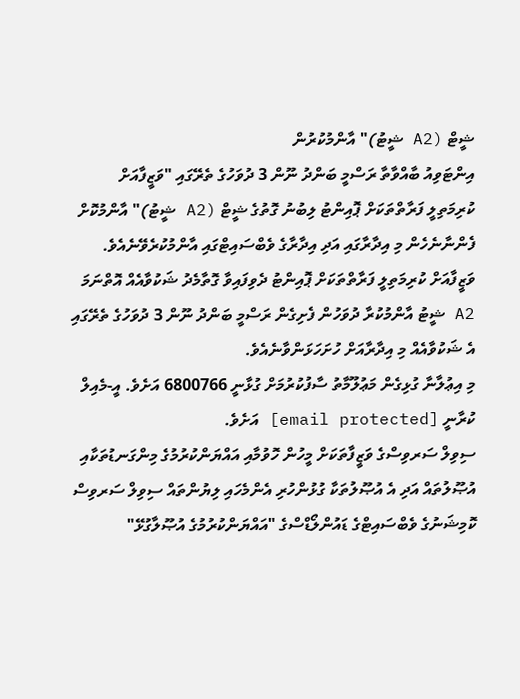ޝީޓް (A2 ޝީޓު)" އާންމުކުރުން
އިންޓަވިއު ބާއްވާތާ ރަސްމީ ބަންދު ނޫން 3 ދުވަހުގެ ތެރޭގައި "ވަޒީފާއަށް ކުރިމަތިލީ ފަރާތްތަކަށް ޕޮއިންޓު ލިބުނު ގޮތުގެ ޝީޓް (A2 ޝީޓު)" އާންމުކޮށް ފެންނާނެހެން މި އިދާރާގައި އަދި އިދާރާގެ ވެބްސައިޓްގައި އާންމުކުރެވޭނެއެވެ. ވަޒީފާއަށް ކުރިމަތިލީ ފަރާތްތަކަށް ޕޮއިންޓު ދެވިފައިވާ ގޮތާމެދު ޝަކުވާއެއް އޮތްނަމަ A2 ޝީޓު އާންމުކުރާ ދުވަހުން ފެށިގެން ރަސްމީ ބަންދު ނޫން 3 ދުވަހުގެ ތެރޭގައި އެ ޝަކުވާއެއް މި އިދާރާއަށް ހުށަހަޅަންވާނެއެވެ.
މި އިޢުލާނާ ގުޅިގެން މަޢުލޫމާތު ސާފުކުރުމަށް ގުޅާނީ 6800766 އަށެވެ. އީ-މެއިލް ކުރާނީ [email protected] އަށެވެ.
ސިވިލް ސަރވިސްގެ ވަޒީފާތަކަށް މީހުން ހޮވުމާއި އައްޔަންކުރުމުގެ މިންގަނޑުތަކާއި އުޞޫލުތައް އަދި އެ އުޞޫލުތަކާ ގުޅުންހުރި އެންމެހައި ލިޔުންތައް ސިވިލް ސަރވިސް ކޮމިޝަނުގެ ވެބްސައިޓްގެ ޑައުންލޯޑްސްގެ "އައްޔަންކުރުމުގެ އުޞޫލާގުޅޭ"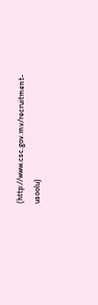(http://www.csc.gov.mv/recruitment-usoolu)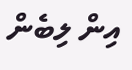އިން ލިބެން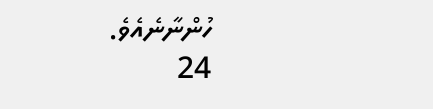ހުންނާނެއެވެ.
24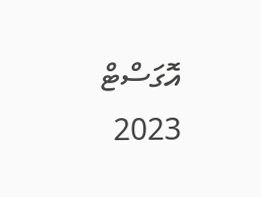އޮގަސްޓް 2023